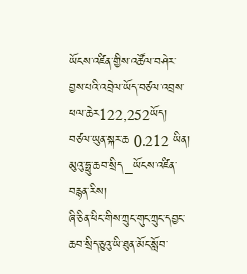ཡོངས་འཛིན་གྱིས་འཚོལ་བཤེར་བྱས་པའི་འབྲེལ་ཡོད་བཙལ་འབྲས་ཕལ་ཆེར122,252ཡོད།  བཙལ་ཡུན་སྐར་ཆ 0.212 ཡིན།
མུའུ་ཧྥུ་ཆབ་སྲིད_ཡོངས་འཛིན་བརྙན་རིས།
ཞི་ཅིན་ཕིང་གིས་ཀྲུང་གུང་ཀྲུང་དབྱང་ཆབ་སྲིད་ཅུའུ་ཡི་ཐུན་མོང་སློབ་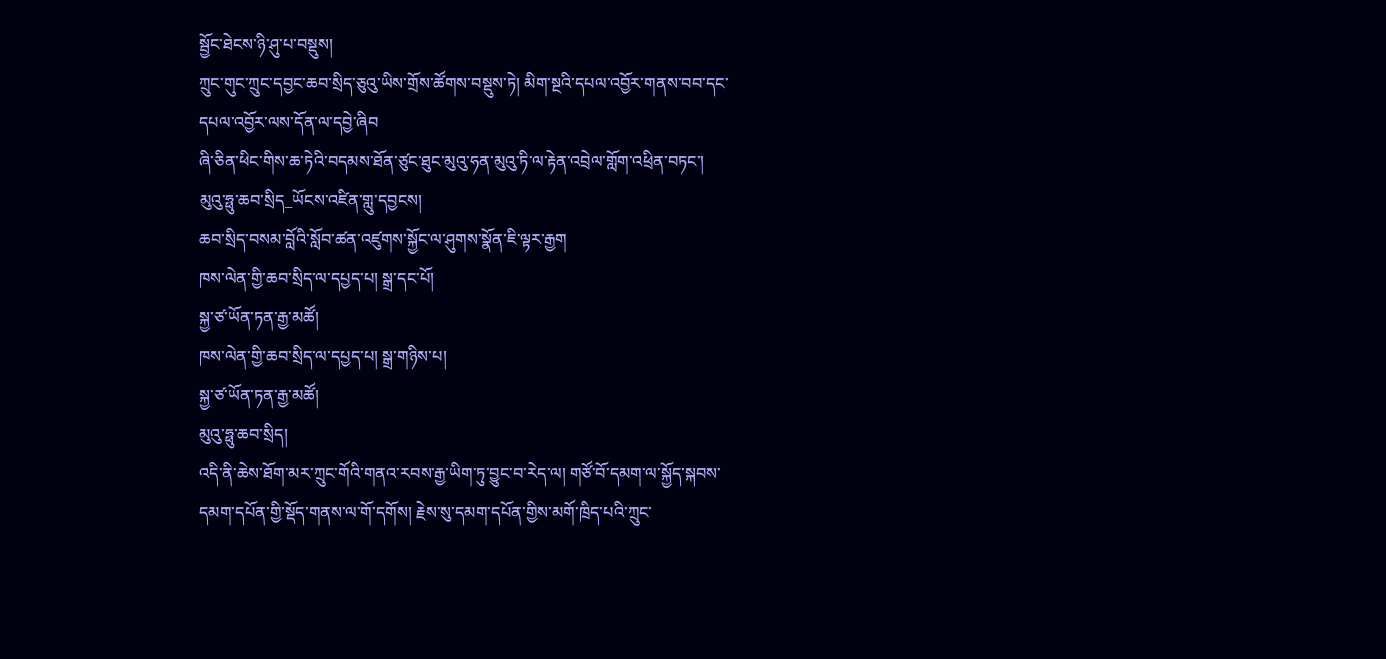སྦྱོང་ཐེངས་ཉི་ཤུ་པ་བསྡུས།
ཀྲུང་གུང་ཀྲུང་དབྱང་ཆབ་སྲིད་ཅུའུ་ཡིས་གྲོས་ཚོགས་བསྡུས་ཏེ། མིག་སྔའི་དཔལ་འབྱོར་གནས་བབ་དང་དཔལ་འབྱོར་ལས་དོན་ལ་དབྱེ་ཞིབ
ཞི་ཅིན་ཕིང་གིས་ཆ་ཏེའི་བདམས་ཐོན་ཙུང་ཐུང་མུའུ་ཧན་མུའུ་ཏི་ལ་རྟེན་འབྲེལ་གློག་འཕྲིན་བཏང་།
མུའུ་ཧྥུ་ཆབ་སྲིད_ཡོངས་འཛིན་གླུ་དབྱངས།
ཆབ་སྲིད་བསམ་བློའི་སློབ་ཚན་འཛུགས་སྐྱོང་ལ་ཤུགས་སྣོན་ཇི་ལྟར་རྒྱག
ཁས་ལེན་གྱི་ཆབ་སྲིད་ལ་དཔྱད་པ། སྒྲ་དང་པོ།
སྐྱ་ཙ་ཡོན་ཏན་རྒྱ་མཚོ།
ཁས་ལེན་གྱི་ཆབ་སྲིད་ལ་དཔྱད་པ། སྒྲ་གཉིས་པ།
སྐྱ་ཙ་ཡོན་ཏན་རྒྱ་མཚོ།
མུའུ་ཧྥུ་ཆབ་སྲིད།
འདི་ནི་ཆེས་ཐོག་མར་ཀྲུང་གོའི་གནའ་རབས་རྒྱ་ཡིག་ཏུ་བྱུང་བ་རེད་ལ། གཙོ་བོ་དམག་ལ་སྐྱོད་སྐབས་དམག་དཔོན་གྱི་སྡོད་གནས་ལ་གོ་དགོས། རྗེས་སུ་དམག་དཔོན་གྱིས་མགོ་ཁྲིད་པའི་ཀྲུང་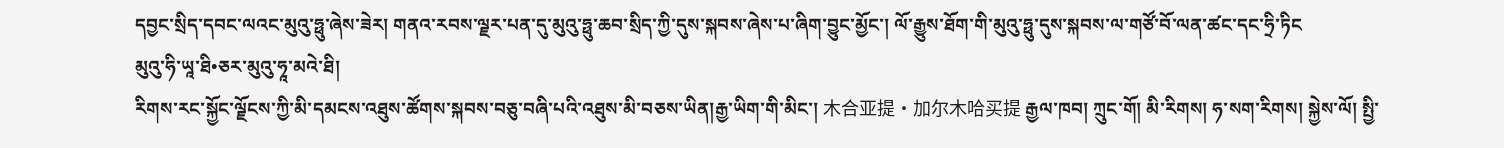དབྱང་སྲིད་དབང་ལའང་མུའུ་ཧྥུ་ཞེས་ཟེར། གནའ་རབས་ལྗར་པན་དུ་མུའུ་ཧྥུ་ཆབ་སྲིད་ཀྱི་དུས་སྐབས་ཞེས་པ་ཞིག་བྱུང་མྱོང་། ལོ་རྒྱུས་ཐོག་གི་མུའུ་ཧྥུ་དུས་སྐབས་ལ་གཙོ་བོ་ལན་ཚང་དང་ཧྲི་ཏིང
མུའུ་ཧི་ཡཱ་ཐི•ཅར་མུའུ་ཧཱ་མའེ་ཐི།
རིགས་རང་སྐྱོང་ལྗོངས་ཀྱི་མི་དམངས་འཐུས་ཚོགས་སྐབས་བཅུ་བཞི་པའི་འཐུས་མི་བཅས་ཡིན།རྒྱ་ཡིག་གི་མིང་། 木合亚提·加尔木哈买提 རྒྱལ་ཁབ། ཀྲུང་གོ། མི་རིགས། ཧ་སག་རིགས། སྐྱེས་ལོ། སྤྱི་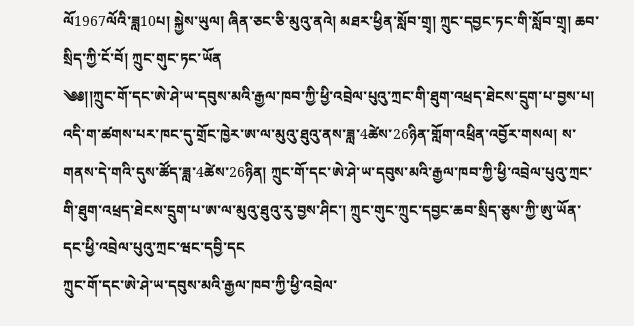ལོ1967ལོའི་ཟླ10པ། སྐྱེས་ཡུལ། ཞིན་ཅང་ཅི་མུའུ་ནའེ། མཐར་ཕྱིན་སློབ་གྲྭ། ཀྲུང་དབྱང་ཏང་གི་སློབ་གྲྭ། ཆབ་སྲིད་ཀྱི་ངོ་བོ། ཀྲུང་གུང་ཏང་ཡོན
༄༅།།ཀྲུང་གོ་དང་ཨེ་ཤེ་ཡ་དབུས་མའི་རྒྱལ་ཁབ་ཀྱི་ཕྱི་འབྲེལ་པུའུ་ཀྲང་གི་ཐུག་འཕྲད་ཐེངས་དྲུག་པ་བྱས་པ།
འདི་ག་ཚགས་པར་ཁང་དུ་གྲོང་ཁྱེར་ཨ་ལ་མུའུ་ཐུའུ་ནས་ཟླ་4ཚེས་26ཉིན་གློག་འཕྲིན་འབྱོར་གསལ། ས་གནས་དེ་གའི་དུས་ཚོད་ཟླ་4ཚེས་26ཉིན། ཀྲུང་གོ་དང་ཨེ་ཤེ་ཡ་དབུས་མའི་རྒྱལ་ཁབ་ཀྱི་ཕྱི་འབྲེལ་པུའུ་ཀྲང་གི་ཐུག་འཕྲད་ཐེངས་དྲུག་པ་ཨ་ལ་མུའུ་ཐུའུ་རུ་བྱས་ཤིང་། ཀྲུང་གུང་ཀྲུང་དབྱང་ཆབ་སྲིད་ཅུས་ཀྱི་ཨུ་ཡོན་དང་ཕྱི་འབྲེལ་པུའུ་ཀྲང་ཝང་དབྱི་དང
ཀྲུང་གོ་དང་ཨེ་ཤེ་ཡ་དབུས་མའི་རྒྱལ་ཁབ་ཀྱི་ཕྱི་འབྲེལ་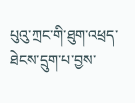པུའུ་ཀྲང་གི་ཐུག་འཕྲད་ཐེངས་དྲུག་པ་བྱས་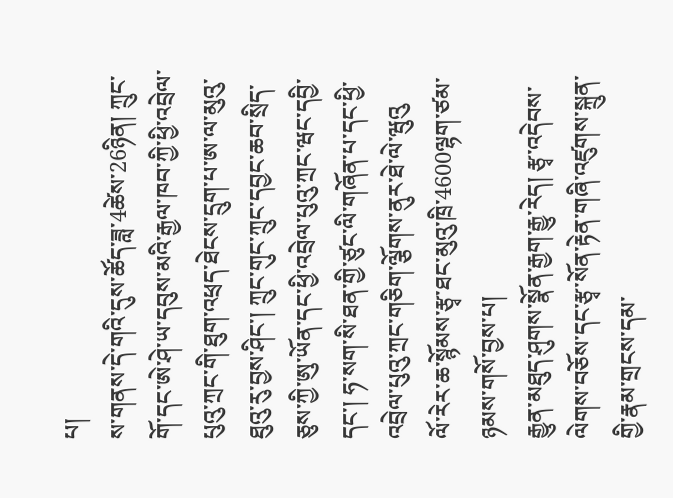པ།
ས་གནས་དེ་གའི་དུས་ཚོད་ཟླ་4ཚེས་26ཉིན། ཀྲུང་གོ་དང་ཨེ་ཤེ་ཡ་དབུས་མའི་རྒྱལ་ཁབ་ཀྱི་ཕྱི་འབྲེལ་པུའུ་ཀྲང་གི་ཐུག་འཕྲད་ཐེངས་དྲུག་པ་ཨ་ལ་མུའུ་ཐུའུ་རུ་བྱས་ཤིང་། ཀྲུང་གུང་ཀྲུང་དབྱང་ཆབ་སྲིད་ཅུས་ཀྱི་ཨུ་ཡོན་དང་ཕྱི་འབྲེལ་པུའུ་ཀྲང་ཝང་དབྱི་དང་། ཧ་སག་སི་ཐན་གྱི་ཙུང་ལི་གཞོན་པ་དང་ཕྱི་འབྲེལ་པུའུ་ཀྲང་གཅིག་ལྕོགས་ནུར་ཐེ་ལེ་ཝུའུ
ལོ་རེར་ཆ་སྙོམས་རྩྭ་ཐང་མུའུ་ཁྲི་4600ལྷག་ཙམ་ཉམས་གསོ་བྱས་པ།
རྒྱུན་མཐུད་ཤུགས་སྣོན་རྒྱག་རྒྱུ་རེད། རྩྭ་འདེབས་ལེགས་བཅོས་དང་རྩྭ་སོན་རྟེན་གཞི་འཛུགས་སྐྲུན་གྱི་རྣམ་གྲངས་དམ་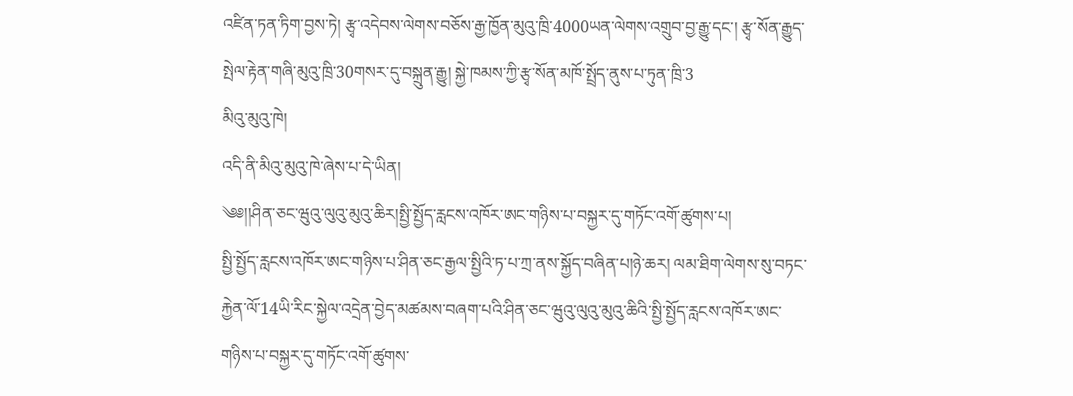འཛིན་ཏན་ཏིག་བྱས་ཏེ། རྩྭ་འདེབས་ལེགས་བཅོས་རྒྱ་ཁྱོན་མུའུ་ཁྲི་4000ཡན་ལེགས་འགྲུབ་བྱ་རྒྱུ་དང་། རྩྭ་སོན་རྒྱུད་སྤེལ་རྟེན་གཞི་མུའུ་ཁྲི་30གསར་དུ་བསྐྲུན་རྒྱུ། སྐྱེ་ཁམས་ཀྱི་རྩྭ་སོན་མཁོ་སྤྲོད་ནུས་པ་ཏུན་ཁྲི་3
མིའུ་མུའུ་ཁེ།
འདི་ནི་མིའུ་མུའུ་ཁེ་ཞེས་པ་དེ་ཡིན།
༄༅།།ཤིན་ཅང་ཝུའུ་ལུའུ་མུའུ་ཆིར།སྤྱི་སྤྱོད་རླངས་འཁོར་ཨང་གཉིས་པ་བསྐྱར་དུ་གཏོང་འགོ་ཚུགས་པ།
སྤྱི་སྤྱོད་རླངས་འཁོར་ཨང་གཉིས་པ་ཤིན་ཅང་རྒྱལ་སྤྱིའི་ཏ་པ་ཀྲ་ནས་སྐྱོད་བཞིན་པ།ཉེ་ཆར། ལམ་ཐིག་ལེགས་སུ་བཏང་རྐྱེན་ལོ་14ཡི་རིང་སྐྱེལ་འདྲེན་བྱེད་མཚམས་བཞག་པའི་ཤིན་ཅང་ཝུའུ་ལུའུ་མུའུ་ཆིའི་སྤྱི་སྤྱོད་རླངས་འཁོར་ཨང་གཉིས་པ་བསྐྱར་དུ་གཏོང་འགོ་ཚུགས་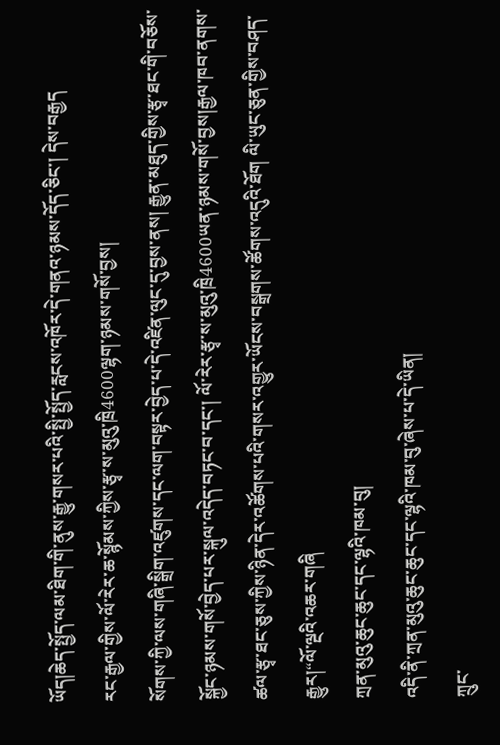ཡོད།ཆེད་སྤྱོད་ལམ་ཐིག་གི་ནུས་རྒྱུ་གསར་པའི་སྤྱི་སྤྱོད་རླངས་འཁོར་དེ་གནའ་ཉམས་དོད་ཅིང་། དེས་བརྒྱད
རང་རྒྱལ་གྱིས་ལོ་རེར་ཆ་སྙོམས་ཀྱིས་རྩྭ་ས་མུའུ་ཁྲི4600ལྷག་ཉམས་གསོ་བྱས།
སོགས་ཀྱི་ལས་གཞི་སྒྲིག་འཛུགས་དང་ལག་བསྟར་བྱེད་པ་དེ་འཛིན་ལུང་དུ་བྱས་ནས། རྒྱུན་མཐུད་གྱིས་རྩྭ་ཐང་གི་བཅོས་སྐྱོང་ཉམས་གསོ་བྱེད་པར་སྐུལ་འདེད་བཏང་བ་དང་། ལོ་རེར་རྩྭ་ས་མུའུ་ཁྲི4600ཡན་ཉམས་གསོ་བྱས།རྒྱལ་ཁབ་ནགས་ཚལ་རྩྭ་ཐང་ཅུས་ཀྱིས་ཉིན་དེར་འཚོགས་པའི་གསར་འགྱུར་ཡོངས་བསྒྲགས་ཚོགས་འདུའི་ཐོག ལི་ཡུང་ཅུན་གྱིས་བཤད་རྒྱུར།“ལོ་ལྔའི་འཆར་གཞི
ཀྲན་མུའུ་ཆུང་ཆུང་དང་ལྷའི་ཁམ་བུ།
འདི་ནི་ཀྲན་མུའུ་ཆུང་ཆུང་དང་ལྷའི་ཁམ་བུ་ཞེས་པ་དེ་ཡིན།
ཀྲུང་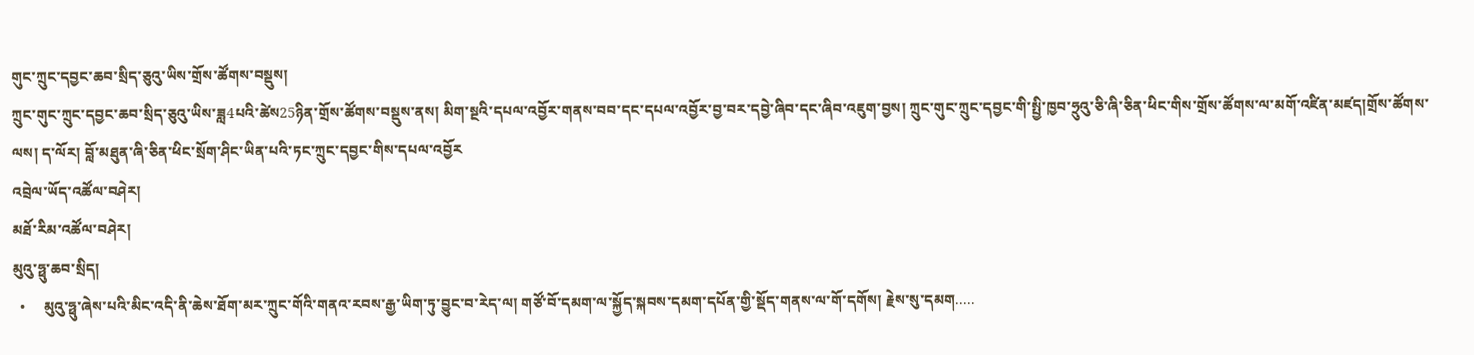གུང་ཀྲུང་དབྱང་ཆབ་སྲིད་ཅུའུ་ཡིས་གྲོས་ཚོགས་བསྡུས།
ཀྲུང་གུང་ཀྲུང་དབྱང་ཆབ་སྲིད་ཅུའུ་ཡིས་ཟླ4པའི་ཚེས25ཉིན་གྲོས་ཚོགས་བསྡུས་ནས། མིག་སྔའི་དཔལ་འབྱོར་གནས་བབ་དང་དཔལ་འབྱོར་བྱ་བར་དབྱེ་ཞིབ་དང་ཞིབ་འཇུག་བྱས། ཀྲུང་གུང་ཀྲུང་དབྱང་གི་སྤྱི་ཁྱབ་ཧྲུའུ་ཅི་ཞི་ཅིན་ཕིང་གིས་གྲོས་ཚོགས་ལ་མགོ་འཛིན་མཛད།གྲོས་ཚོགས་ལས། ད་ལོར། བློ་མཐུན་ཞི་ཅིན་ཕིང་སྲོག་ཤིང་ཡིན་པའི་ཏང་ཀྲུང་དབྱང་གིས་དཔལ་འབྱོར
འབྲེལ་ཡོད་འཚོལ་བཤེར།
མཐོ་རིམ་འཚོལ་བཤེར།
མུའུ་ཧྥུ་ཆབ་སྲིད།
  •     མུའུ་ཧྥུ་ཞེས་པའི་མིང་འདི་ནི་ཆེས་ཐོག་མར་ཀྲུང་གོའི་གནའ་རབས་རྒྱ་ཡིག་ཏུ་བྱུང་བ་རེད་ལ། གཙོ་བོ་དམག་ལ་སྐྱོད་སྐབས་དམག་དཔོན་གྱི་སྡོད་གནས་ལ་གོ་དགོས། རྗེས་སུ་དམག.....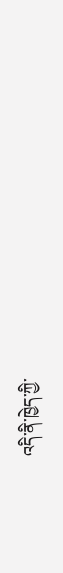འདི་ནི་ཁྱེད་ཀྱི་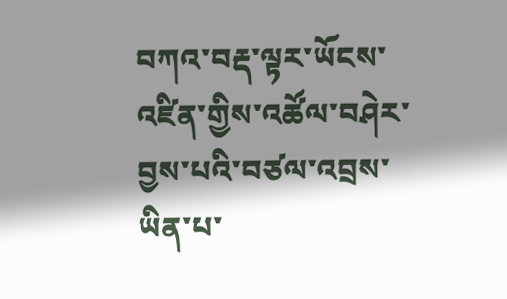བཀའ་བརྡ་ལྟར་ཡོངས་འཛིན་གྱིས་འཚོལ་བཤེར་བྱས་པའི་བཙལ་འབྲས་ཡིན་པ་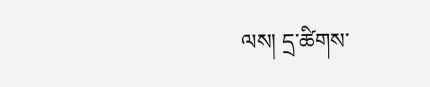ལས། དྲ་ཚིགས་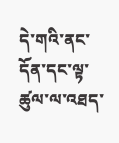དེ་གའི་ནང་དོན་དང་ལྟ་ཚུལ་ལ་འཐད་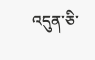འདུན་ཅི་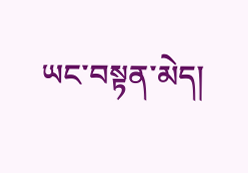ཡང་བསྟན་མེད།